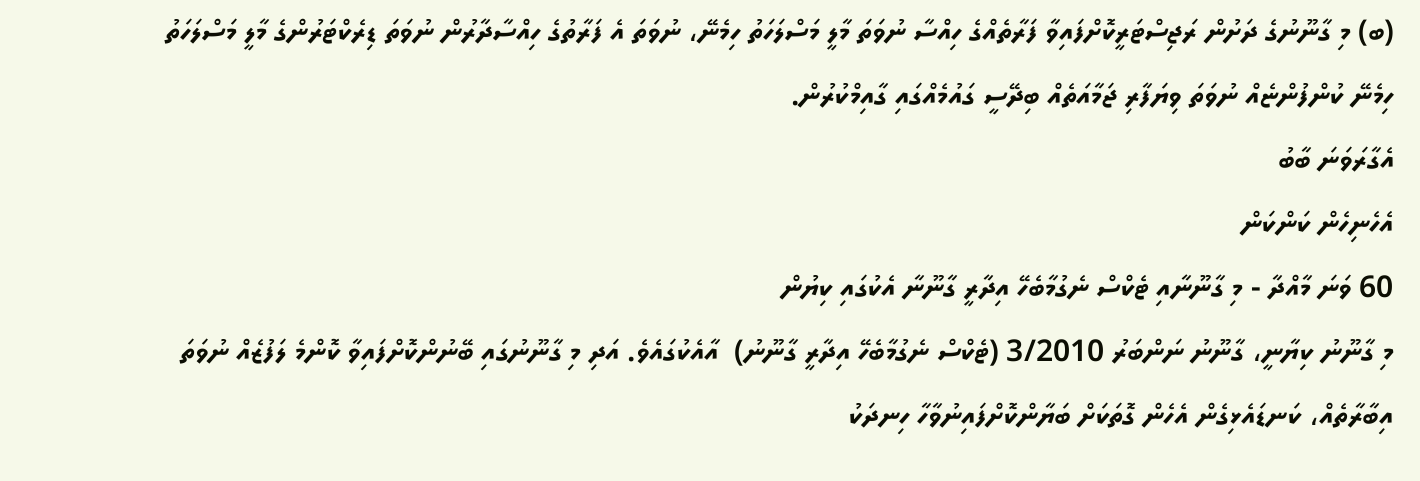(ބ) މި ގާނޫނުގެ ދަށުން ރަޖިސްޓަރީކޮށްފައިވާ ފަރާތެއްގެ ހިއްސާ ނުވަތަ މާލީ މަސްލަހަތު ހިމެނޭ، ނުވަތަ އެ ފަރާތުގެ ހިއްސާދާރުން ނުވަތަ ޑިރެކްޓަރުންގެ މާލީ މަސްލަހަތު ހިމެނޭ ކުންފުންޏެއް ނުވަތަ ވިޔަފާރި ޖަމާއަތެއް ބިދޭސީ ގައުމެއްގައި ގާއިމްކުރުން.
އެގާރަވަނަ ބާބު
އެހެނިހެން ކަންކަން
60 ވަނަ މާއްދާ - މި ގާނޫނާއި ޓެކްސް ނެގުމާބެހޭ އިދާރީ ގާނޫނާ އެކުގައި ކިޔުން
މި ގާނޫނު ކިޔާނީ، ގާނޫނު ނަންބަރު 3/2010 (ޓެކްސް ނެގުމާބެހޭ އިދާރީ ގާނޫނު)  އާއެކުގައެވެ. އަދި މި ގާނޫނުގައި ބޭނުންކޮށްފައިވާ ކޮންމެ ލަފުޒެއް ނުވަތަ އިބާރާތެއް، ކަނޑައެޅިގެން އެހެން ގޮތަކަށް ބަޔާންކޮށްފައިނުވާހާ ހިނދަކު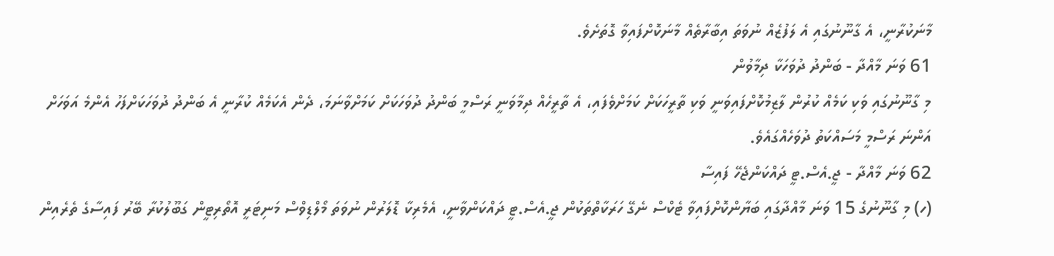މާނަކުރާނީ، އެ ގާނޫނުގައި އެ ލަފުޒެއް ނުވަތަ އިބާރާތެއް މާނަކޮށްފައިވާ ގޮތަށެވެ.
61 ވަނަ މާއްދާ - ބަންދު ދުވަހަކާ ދިމާވުން
މި ގާނޫނުގައި ވަކި ކަމެއް ކުރުން ލާޒިމުކޮށްފައިވަނީ ވަކި ތާރީހަކަށް ކަމަށްވެފައި، އެ ތާރީހެއް ދިމާވަނީ ރަސްމީ ބަންދު ދުވަހަކަށް ކަމަށްވާނަމަ، ދެން އެކަމެއް ކުރާނީ އެ ބަންދު ދުވަހަކަށްފަހު އެންމެ އަވަހަށް އަންނަ ރަސްމީ މަސައްކަތު ދުވަހެއްގައެވެ.
62 ވަނަ މާއްދާ - ޖީ.އެސް.ޓީ ދައްކަންޖެހޭ ފައިސާ
(ހ) މި ގާނޫނުގެ 15 ވަނަ މާއްދާގައި ބަޔާންކޮށްފައިވާ ޓެކްސް ނެގޭ ހަރަކާތްތަކުން ޖީ.އެސް.ޓީ ދައްކަންވާނީ، އެމެރިކާ ޑޮލަރުން ނުވަތަ މޯލްޑިވްސް މަނިޓަރީ އޮތޯރިޓީން ގަބޫލުކުރާ ބޭރު ފައިސާގެ ތެރެއިން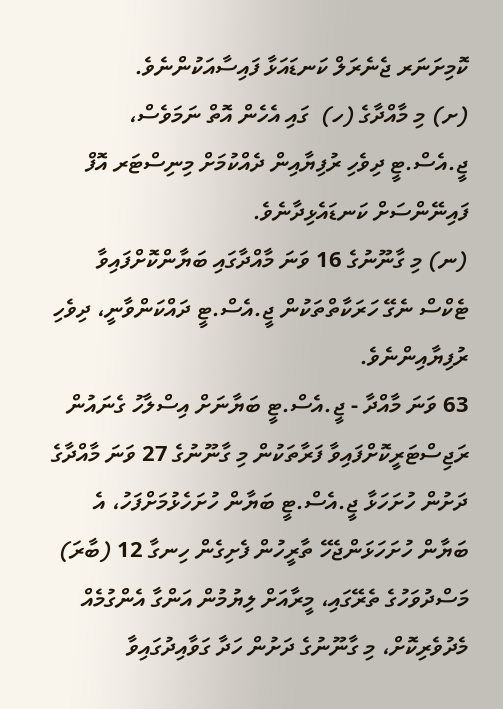ކޮމިށަނަރ ޖެނެރަލް ކަނޑައަޅާ ފައިސާއަކުންނެވެ.
(ށ) މި މާއްދާގެ (ހ)  ގައި އެހެން އޮތް ނަމަވެސް، ޖީ.އެސް.ޓީ ދިވެހި ރުފިޔާއިން ދެއްކުމަށް މިނިސްޓަރ އޮފް ފައިނޭންސަށް ކަނޑައެޅިދާނެވެ.
(ނ) މި ގާނޫނުގެ 16 ވަނަ މާއްދާގައި ބަޔާންކޮށްފައިވާ ޓެކްސް ނެގޭ ހަރަކާތްތަކުން ޖީ.އެސް.ޓީ ދައްކަންވާނީ، ދިވެހި ރުފިޔާއިންނެވެ.
63 ވަނަ މާއްދާ - ޖީ.އެސް.ޓީ ބަޔާނަށް އިސްލާހު ގެނައުން
ރަޖިސްޓަރީކޮށްފައިވާ ފަރާތަކުން މި ގާނޫނުގެ 27 ވަނަ މާއްދާގެ ދަށުން ހުށަހަޅާ ޖީ.އެސް.ޓީ ބަޔާން ހުށަހެޅުމަށްފަހު، އެ ބަޔާން ހުށަހަޅަންޖެހޭ ތާރީހުން ފެށިގެން ހިނގާ 12 (ބާރަ)  މަސްދުވަހުގެ ތެރޭގައި، މީރާއަށް ލިޔުމުން އަންގާ އެންގުމެއް މެދުވެރިކޮށް، މި ގާނޫނުގެ ދަށުން ހަދާ ގަވާއިދުގައިވާ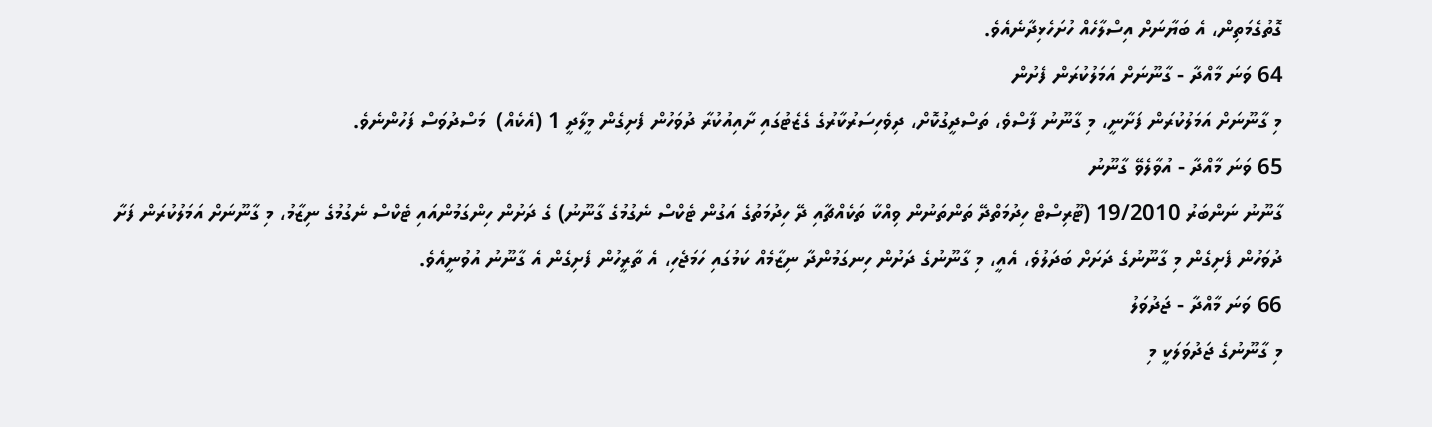ގޮތުގެމަތިން، އެ ބަޔާނަށް އިސްލާހެއް ހުށަހެޅިދާނެއެވެ.
64 ވަނަ މާއްދާ - ގާނޫނަށް އަމަލުކުރަން ފެށުން
މި ގާނޫނަށް އަމަލުކުރަން ފަށާނީ، މި ގާނޫނު ފާސްވެ، ތަސްދީގުކޮށް، ދިވެހިސަރުކާރުގެ ގެޒެޓުގައި ށާއިއުކުރާ ދުވަހުން ފެށިގެން މީލާދީ 1 (އެކެއް)  މަސްދުވަސް ފަހުންނެވެ.
65 ވަނަ މާއްދާ - އުވާލެވޭ ގާނޫނު
ގާނޫނު ނަންބަރު 19/2010 (ޓޫރިސްޓް ހިދުމަތްދޭ ތަންތަނުން ވިއްކާ ތަކެއްޗާއި ދޭ ހިދުމަތުގެ އަގުން ޓެކްސް ނެގުމުގެ ގާނޫނު) ގެ ދަށުން ހިންގަމުންއައި ޓެކްސް ނެގުމުގެ ނިޒާމު، މި ގާނޫނަށް އަމަލުކުރަން ފަށާ ދުވަހުން ފެށިގެން މި ގާނޫނުގެ ދަށަށް ބަދަލުވެ، އެއީ، މި ގާނޫނުގެ ދަށުން ހިނގަމުންދާ ނިޒާމެއް ކަމުގައި ހަމަޖެހި، އެ ތާރީހުން ފެށިގެން އެ ގާނޫނު އުވުނީއެވެ.
66 ވަނަ މާއްދާ - ޖަދުވަލު
މި ގާނޫނުގެ ޖަދުވަލަކީ މި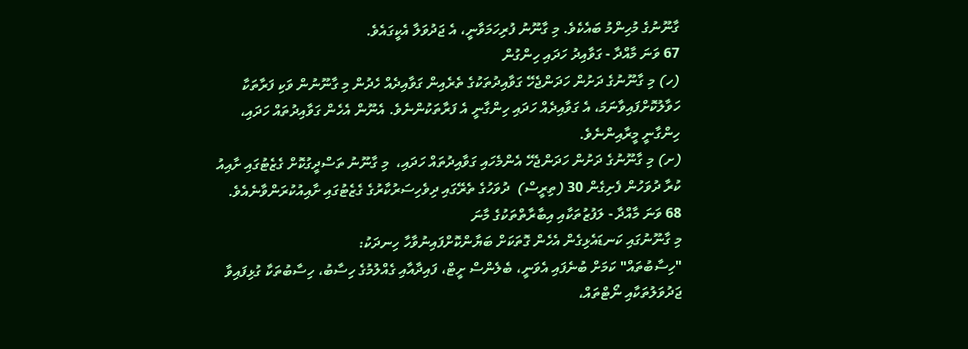ގާނޫނުގެ މުހިންމު ބައެކެވެ. މި ގާނޫނު ފުރިހަމަވާނީ، އެ ޖަދުވަލާ އެކީގައެވެ.
67 ވަނަ މާއްދާ - ގަވާއިދު ހަދައި ހިންގުން
(ހ) މި ގާނޫނުގެ ދަށުން ހަދަންޖެހޭ ގަވާއިދުތަކުގެ ތެރެއިން ގަވާއިދެއް ހެދުން މި ގާނޫނުން ވަކި ފަރާތަކާ ހަވާލުކޮށްފައިވާނަމަ، އެ ގަވާއިދެއް ހަދައި ހިންގާނީ އެ ފަރާތަކުންނެވެ. އެނޫން އެހެން ގަވާއިދުތައް ހަދައި، ހިންގާނީ މީރާއިންނެވެ.
(ށ) މި ގާނޫނުގެ ދަށުން ހަދަންޖެހޭ އެންމެހައި ގަވާއިދުތައް ހަދައި،  މި ގާނޫނު ތަސްދީގުކޮށް ގެޒެޓުގައި ށާއިއު ކުރާ ދުވަހުން ފެށިގެން 30 (ތިރީސް)  ދުވަހުގެ ތެރޭގައި ދިވެހިސަރުކާރުގެ ގެޒެޓުގައި ށާއިއުކުރަންވާނެއެވެ.
68 ވަނަ މާއްދާ - ލަފުޒުތަކާއި އިބާރާތްތަކުގެ މާނަ
މި ގާނޫނުގައި ކަނޑައެޅިގެން އެހެން ގޮތަކަށް ބަޔާންކޮށްފައިނުވާހާ ހިނދަކު:
"ހިސާބުތައް" ކަމަށް ބުނެފައި އެވަނީ، ބެލެންސް ށީޓް، ފައިދާއާއި ގެއްލުމުގެ ހިސާބު، ހިސާބުތަކާ ގުޅިފައިވާ ޖަދުވަލުތަކާއި ނޯޓްތައް،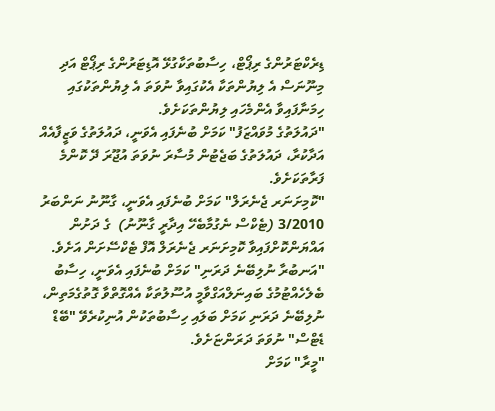ޑިރެކްޓަރުންގެ ރިޕޯޓް، ހިސާބުތަކާގުޅޭ އޮޑިޓަރުންގެ ރިޕޯޓް އަދި މިނޫނަސް އެ ލިޔުންތަކާ އެކުގައިވާ ނުވަތަ އެ ލިޔުންތަކުގައި ހިމަނާފައިވާ އެންމެހައި ލިޔުންތަކަށެވެ.
"ދައުލަތުގެ މުވައްޒަފު" ކަމަށް ބުނެފައި އެވަނީ، ދައުލަތުގެ ވަޒީފާއެއް އަދާކުރާ، ދައުލަތުގެ ބަޖެޓުން މުސާރަ ނުވަތަ އުޖޫރަ ދޭ ކޮންމެ ފަރާތަކަށެވެ.
"ކޮމިށަނަރ ޖެނެރަލް" ކަމަށް ބުނެފައި އެވަނީ، ގާނޫނު ނަންބަރު 3/2010 (ޓެކްސް ނެގުމާބެހޭ އިދާރީ ގާނޫނު)  ގެ ދަށުން އައްޔަންކޮށްފައިވާ ކޮމިށަނަރ ޖެނެރަލް އޮފް ޓެކްސޭށަން އަށެވެ.
"އަނބުރާ ނުލިބޭނެ ދަރަނި" ކަމަށް ބުނެފައި އެވަނީ، ހިސާބު ބެލެހެއްޓުމުގެ ބައިނަލްއަގްވާމީ އުސޫލުތަކާ އެއްގޮތްވާ ގޮތުގެމަތިން، ނުލިބޭނެ ދަރަނި ކަމަށް ބަލައި ހިސާބުތަކުން އުނިކުރެވޭ "ބޭޑް ޑެޓްސް" ނުވަތަ ދަރަންޏަށެވެ.
"މީރާ" ކަމަށް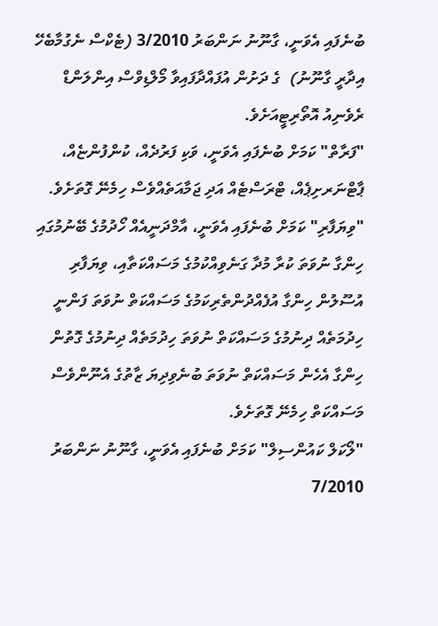ބުނެފައި އެވަނީ، ގާނޫނު ނަންބަރު 3/2010 (ޓެކްސް ނެގުމާބެހޭ އިދާރީ ގާނޫނު)  ގެ ދަށުން އުފައްދާފައިވާ މޯލްޑިވްސް އިންލަންޑް ރެވެނިއު އޮތޯރިޓީއަށެވެ.
"ފަރާތް" ކަމަށް ބުނެފައި އެވަނީ، ވަކި ފަރުދެއް، ކުންފުންޏެއް، ޕާޓްނަރށިޕެއް، ޓްރަސްޓެއް އަދި ޖަމާއަތެއްވެސް ހިމެނޭ ގޮތަށެވެ.
"ވިޔަފާރި" ކަމަށް ބުނެފައި އެވަނީ، އާމްދަނީއެއް ހޯދުމުގެ ބޭނުމުގައި ހިންގާ ނުވަތަ ކުރާ މުދާ ގަނެވިއްކުމުގެ މަސައްކަތާއި، ވިޔަފާރި އުސޫލުން ހިންގާ އުފެއްދުންތެރިކަމުގެ މަސައްކަތް ނުވަތަ ފަންނީ ހިދުމަތެއް ދިނުމުގެ މަސައްކަތް ނުވަތަ ހިދުމަތެއް ދިނުމުގެ ގޮތުން ހިންގާ އެހެން މަސައްކަތް ނުވަތަ ބުނެވިދިޔަ ޒާތުގެ އެނޫންވެސް މަސައްކަތް ހިމެނޭ ގޮތަށެވެ.
"ލޯކަލް ކައުންސިލް" ކަމަށް ބުނެފައި އެވަނީ، ގާނޫނު ނަންބަރު 7/2010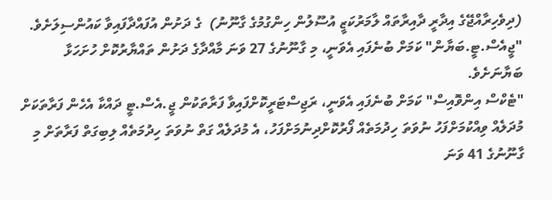(ދިވެހިރާއްޖޭގެ އިދާރީ ދާއިރާތައް ލާމަރުކަޒީ އުސޫލުން ހިންގުމުގެ ގާނޫނު)  ގެ ދަށުން އުފައްދާފައިވާ ކައުންސިލަށެވެ.
"ޖީއެސް.ޓީ.ބަޔާން" ކަމަށް ބުނެފައި އެވަނީ، މި ގާނޫނުގެ 27 ވަނަ މާއްދާގެ ދަށުން ތައްޔާރުކޮށް ހުށަހަޅާ ބަޔާނަށެވެ.
"ޓެކްސް އިންވޮއިސް" ކަމަށް ބުނެފައި އެވަނީ، ރަޖިސްޓަރީކޮށްފައިވާ ފަރާތަކުން ޖީ.އެސް.ޓީ ދައްކާ އެހެން ފަރާތަކަށް މުދަލެއް ވިއްކުމަށްފަހު ނުވަތަ ހިދުމަތެއް ފޯރުކޮށްދިނުމަށްފަހު، އެ މުދަލެއް ގަތް ނުވަތަ ހިދުމަތެއް ލިބިގަތް ފަރާތަށް މި ގާނޫނުގެ 41 ވަނަ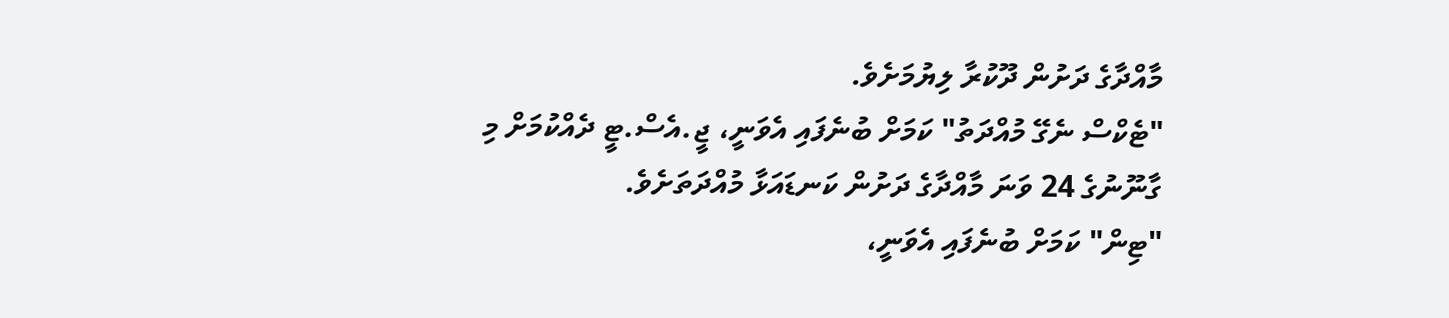މާއްދާގެ ދަށުން ދޫކުރާ ލިޔުމަށެވެ.
"ޓެކްސް ނެގޭ މުއްދަތު" ކަމަށް ބުނެފައި އެވަނީ، ޖީ.އެސް.ޓީ ދެއްކުމަށް މި ގާނޫނުގެ 24 ވަނަ މާއްދާގެ ދަށުން ކަނޑައަޅާ މުއްދަތަށެވެ.
"ޓިން" ކަމަށް ބުނެފައި އެވަނީ،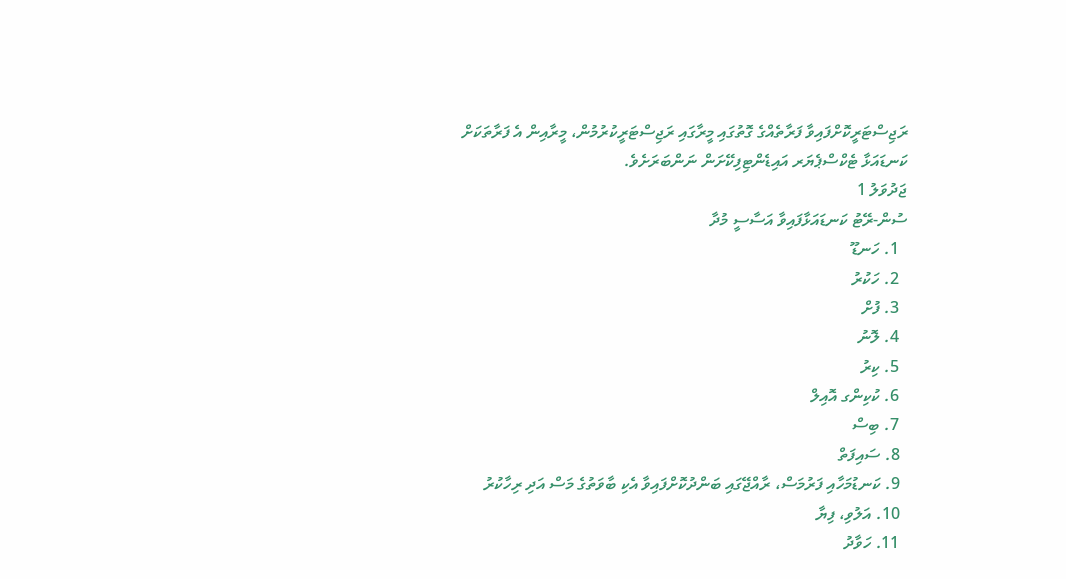ރަޖިސްޓަރީކޮށްފައިވާ ފަރާތެއްގެ ގޮތުގައި މީރާގައި ރަޖިސްޓަރީކުރުމުން، މީރާއިން އެ ފަރާތަކަށް ކަނޑައަޅާ ޓެކްސްޕެޔަރ އައިޑެންޓިފިކޭށަން ނަންބަރަށެވެ.
ޖަދުވަލު 1
ސުން-ރޭޓު ކަނޑައަޅާފައިވާ އަސާސީ މުދާ
  1. ހަނޑޫ
  2. ހަކުރު
  3. ފުށް
  4. ލޮނު
  5. ކިރު
  6. ކުކިންގ އޮއިލް
  7. ބިސް
  8. ސައިފަތް
  9. ކަނޑުމަހާއި ފަރުމަސް، ރާއްޖޭގައި ބަންދުކޮށްފައިވާ އެކި ބާވަތުގެ މަސް އަދި ރިހާކުރު
  10. އަލުވި، ފިޔާ
  11. ހަވާދު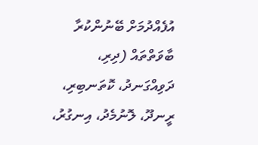އުފެއްދުމަށް ބޭނުންކުރާ ބާވަތްތައް (ދިރި، ދަވިއްގަނދު، ކޮތަނބިރި، ރީނދޫ، ލޮނުމެދު، އިނގުރު،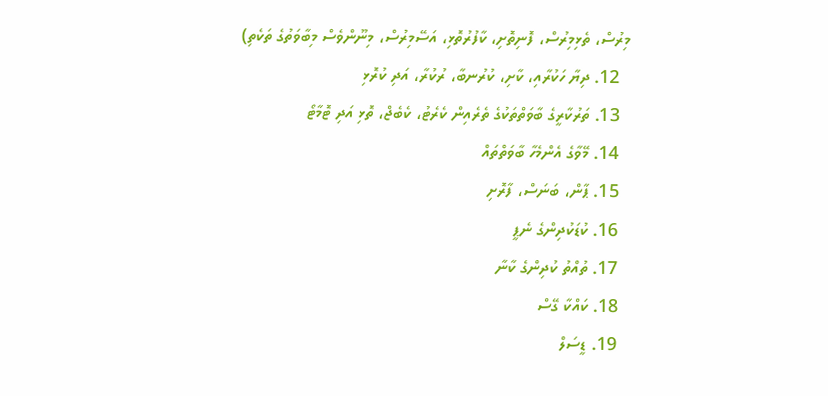މިރުސް، ތެޅިމިރުސް، ފޮނިތޮށި، ކާފުރުތޮޅި، އަސޭމިރުސް، މިނޫންވެސް މިބާވަތުގެ ތަކެތި)
  12. ދިޔާ ހަކުރާއި، ކާށި، ކުރުނބާ، ރުކުރާ، އަދި ކުރޮޅި
  13. ތަރުކާރީގެ ބާވަތްތަކުގެ ތެރެއިން ކެރެޓު، ކެބެޖް، ތޮޅި އަދި ޓޮމާޓޯ
  14. މޭވާގެ އެންމެހާ ބާވަތްތައް
  15. ޕާން، ބަނަސް، ފާރޮށި
  16. ކުޑަކުދިންގެ ނެޕީ
  17. ތުއްތު ކުދިންގެ ކާނާ
  18. ކައްކާ ގޭސް
  19. ޑީސަލް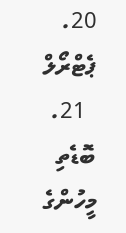20. ޕެޓްރޯލް
  21. ބޮޑެތި މީހުންގެ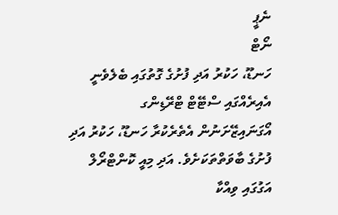ނެޕީ
ނޯޓް
ހަނޑޫ، ހަކުރު އަދި ފުށުގެ ގޮތުގައި ބެލެވެނީ އެއިރެއްގައި ސްޓޭޓް ޓްރޭޑިންގ އޯގަނައިޒޭށަނުން އެތެރެކުރާ ހަނޑޫ، ހަކުރު އަދި ފުށުގެ ބާވަތްތަކަށެވެ. އަދި މިއީ ކޮންޓްރޯލް އަގުގައި ވިއްކާ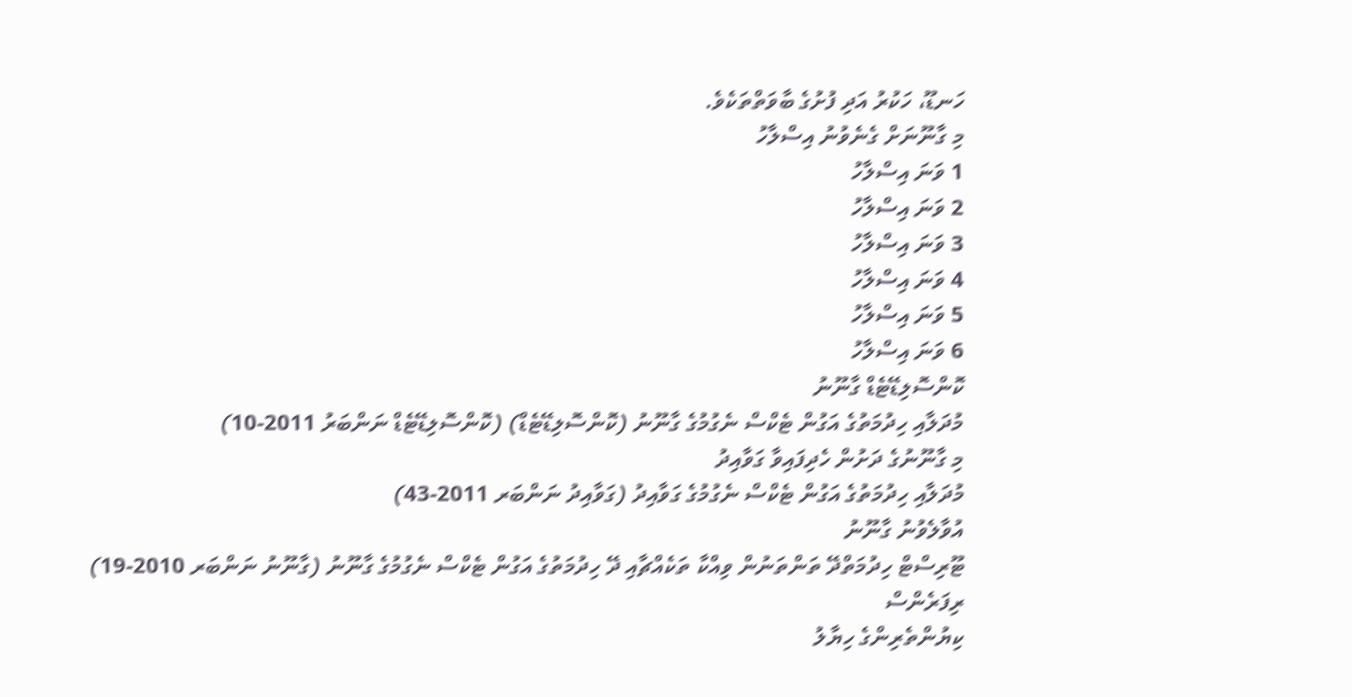ހަނޑޫ، ހަކުރު އަދި ފުށުގެ ބާވަތްތަކެވެ.
މި ގާނޫނަށް ގެނެވުނު އިސްލާހު
1 ވަނަ އިސްލާހު
2 ވަނަ އިސްލާހު
3 ވަނަ އިސްލާހު
4 ވަނަ އިސްލާހު
5 ވަނަ އިސްލާހު
6 ވަނަ އިސްލާހު
ކޮންސޮލިޑޭޓެޑް ގާނޫނު
މުދަލާއި ހިދުމަތުގެ އަގުން ޓެކްސް ނެގުމުގެ ގާނޫނު (ކޮންސޮލިޑޭޓެޑް) (ކޮންސޮލިޑޭޓެޑް ނަންބަރު 2011-10)
މި ގާނޫނުގެ ދަށުން ހެދިފައިވާ ގަވާއިދު
މުދަލާއި ހިދުމަތުގެ އަގުން ޓެކްސް ނެގުމުގެ ގަވާއިދު (ގަވާއިދު ނަންބަރ 2011-43)
އުވާލެވުނު ގާނޫނު
ޓޫރިސްޓް ހިދުމަތްދޭ ތަންތަނުން ވިއްކާ ތަކެއްޗާއި ދޭ ހިދުމަތުގެ އަގުން ޓެކްސް ނެގުމުގެ ގާނޫނު (ގާނޫނު ނަންބަރ 2010-19)
ރިފަރެންސް
ކިޔުންތެރިންގެ ހިޔާލު